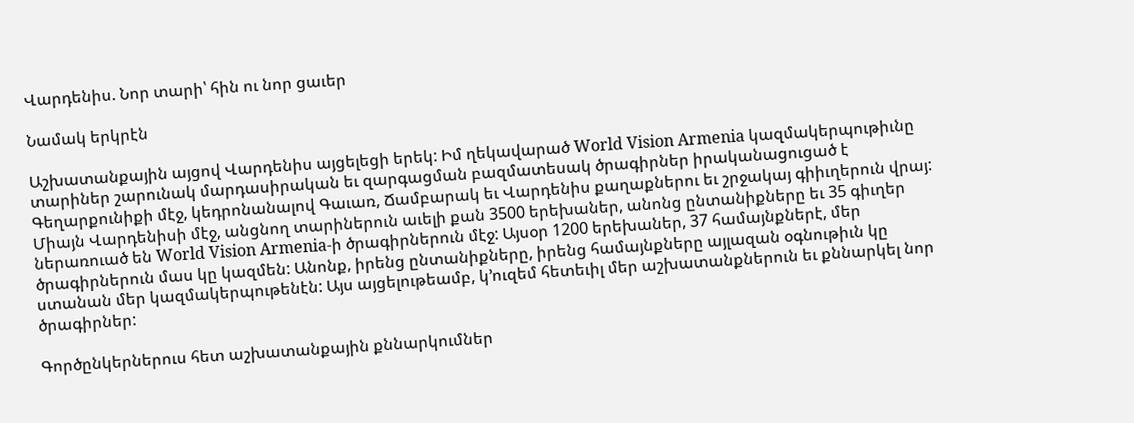Վարդենիս. Նոր տարի՝ հին ու նոր ցաւեր

Նամակ երկրէն

Աշխատանքային այցով Վարդենիս այցելեցի երեկ: Իմ ղեկավարած World Vision Armenia կազմակերպութիւնը տարիներ շարունակ մարդասիրական եւ զարգացման բազմատեսակ ծրագիրներ իրականացուցած է Գեղարքունիքի մէջ, կեդրոնանալով Գաւառ, Ճամբարակ եւ Վարդենիս քաղաքներու եւ շրջակայ գիիւղերուն վրայ: Միայն Վարդենիսի մէջ, անցնող տարիներուն աւելի քան 3500 երեխաներ, անոնց ընտանիքները եւ 35 գիւղեր ներառուած են World Vision Armenia-ի ծրագիրներուն մէջ: Այսօր 1200 երեխաներ, 37 համայնքներէ, մեր ծրագիրներուն մաս կը կազմեն: Անոնք, իրենց ընտանիքները, իրենց համայնքները այլազան օգնութիւն կը ստանան մեր կազմակերպութենէն: Այս այցելութեամբ, կ’ուզեմ հետեւիլ մեր աշխատանքներուն եւ քննարկել նոր ծրագիրներ:

Գործընկերներուս հետ աշխատանքային քննարկումներ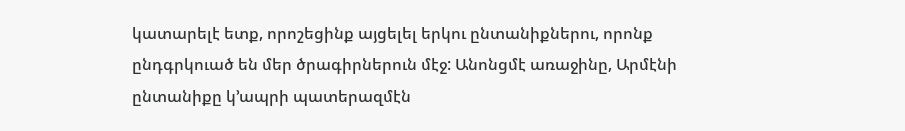կատարելէ ետք, որոշեցինք այցելել երկու ընտանիքներու, որոնք ընդգրկուած են մեր ծրագիրներուն մէջ: Անոնցմէ առաջինը, Արմէնի ընտանիքը կ’ապրի պատերազմէն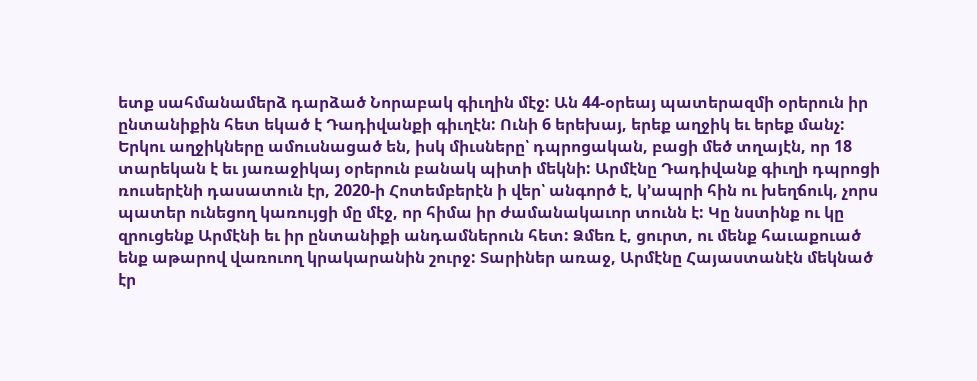ետք սահմանամերձ դարձած Նորաբակ գիւղին մէջ: Ան 44-օրեայ պատերազմի օրերուն իր ընտանիքին հետ եկած է Դադիվանքի գիւղէն: Ունի 6 երեխայ, երեք աղջիկ եւ երեք մանչ: Երկու աղջիկները ամուսնացած են, իսկ միւսները՝ դպրոցական, բացի մեծ տղայէն, որ 18 տարեկան է եւ յառաջիկայ օրերուն բանակ պիտի մեկնի: Արմէնը Դադիվանք գիւղի դպրոցի ռուսերէնի դասատուն էր, 2020-ի Հոտեմբերէն ի վեր՝ անգործ է, կ’ապրի հին ու խեղճուկ, չորս պատեր ունեցող կառույցի մը մէջ, որ հիմա իր ժամանակաւոր տունն է: Կը նստինք ու կը զրուցենք Արմէնի եւ իր ընտանիքի անդամներուն հետ: Ձմեռ է, ցուրտ, ու մենք հաւաքուած ենք աթարով վառուող կրակարանին շուրջ: Տարիներ առաջ, Արմէնը Հայաստանէն մեկնած էր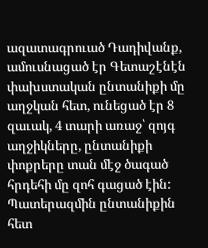ազատագրուած Դադիվանք, ամուսնացած էր Գետաշէնէն փախստական ընտանիքի մը աղջկան հետ, ունեցած էր 8 զաւակ, 4 տարի առաջ՝ զոյգ աղջիկները, ընտանիքի փոքրերը տան մէջ ծագած հրդեհի մը զոհ գացած էին: Պատերազմին ընտանիքին հետ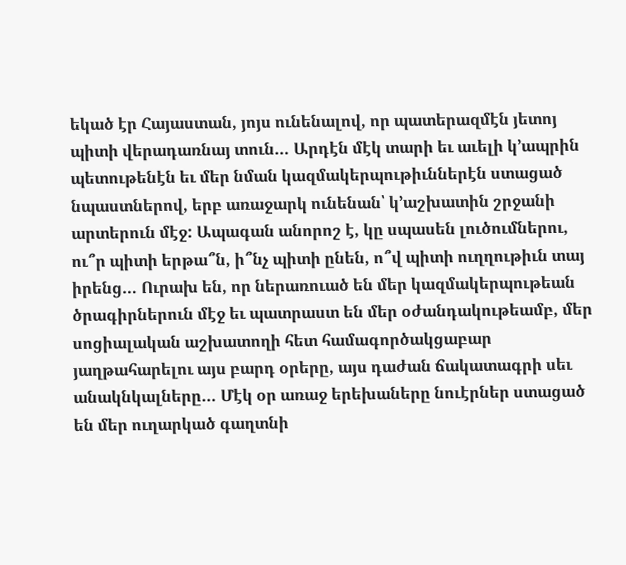եկած էր Հայաստան, յոյս ունենալով, որ պատերազմէն յետոյ պիտի վերադառնայ տուն… Արդէն մէկ տարի եւ աւելի կ’ապրին պետութենէն եւ մեր նման կազմակերպութիւններէն ստացած նպաստներով, երբ առաջարկ ունենան՝ կ’աշխատին շրջանի արտերուն մէջ: Ապագան անորոշ է, կը սպասեն լուծումներու, ու՞ր պիտի երթա՞ն, ի՞նչ պիտի ընեն, ո՞վ պիտի ուղղութիւն տայ իրենց… Ուրախ են, որ ներառուած են մեր կազմակերպութեան ծրագիրներուն մէջ եւ պատրաստ են մեր օժանդակութեամբ, մեր սոցիալական աշխատողի հետ համագործակցաբար յաղթահարելու այս բարդ օրերը, այս դաժան ճակատագրի սեւ անակնկալները… Մէկ օր առաջ երեխաները նուէրներ ստացած են մեր ուղարկած գաղտնի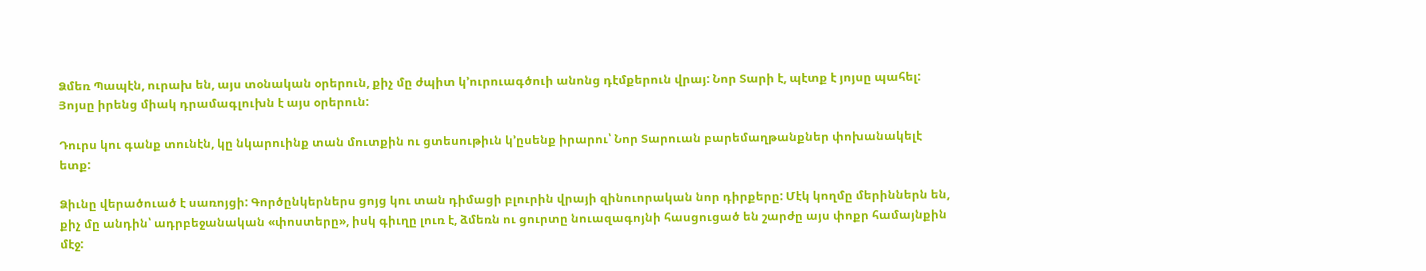Ձմեռ Պապէն, ուրախ են, այս տօնական օրերուն, քիչ մը ժպիտ կ’ուրուագծուի անոնց դէմքերուն վրայ: Նոր Տարի է, պէտք է յոյսը պահել: Յոյսը իրենց միակ դրամագլուխն է այս օրերուն:

Դուրս կու գանք տունէն, կը նկարուինք տան մուտքին ու ցտեսութիւն կ’ըսենք իրարու՝ Նոր Տարուան բարեմաղթանքներ փոխանակելէ ետք:

Ձիւնը վերածուած է սառոյցի: Գործընկերներս ցոյց կու տան դիմացի բլուրին վրայի զինուորական նոր դիրքերը: Մէկ կողմը մերիններն են, քիչ մը անդին՝ ադրբեջանական «փոստերը», իսկ գիւղը լուռ է, ձմեռն ու ցուրտը նուազագոյնի հասցուցած են շարժը այս փոքր համայնքին մէջ: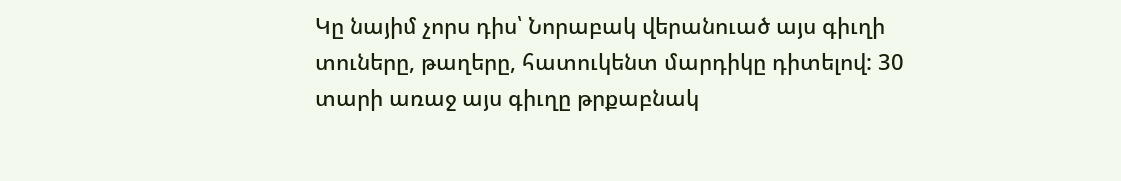Կը նայիմ չորս դիս՝ Նորաբակ վերանուած այս գիւղի տուները, թաղերը, հատուկենտ մարդիկը դիտելով: 30 տարի առաջ այս գիւղը թրքաբնակ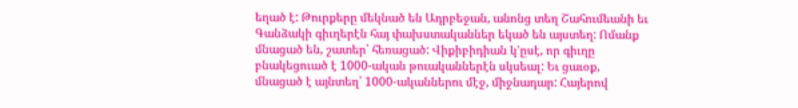եղած է: Թուրքերը մեկնած են Ադրբեջան, անոնց տեղ Շահումեանի եւ Գանձակի գիւղերէն հայ փախստականներ եկած են այստեղ: Ոմանք մնացած են, շատեր՝ հեռացած: Վիքիբիդիան կ’ըսէ, որ գիւղը բնակեցուած է 1000-ական թուականներէն սկսեալ: Եւ ցաւօք, մնացած է այնտեղ՝ 1000-ականներու մէջ, միջնադար: Հայերով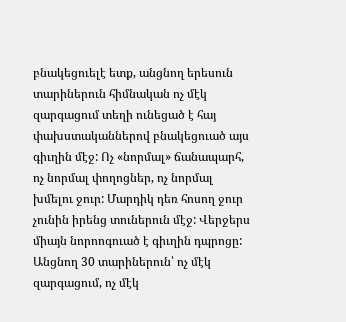բնակեցուելէ ետք, անցնող երեսուն տարիներուն հիմնական ոչ մէկ զարգացում տեղի ունեցած է հայ փախստականներով բնակեցուած այս գիւղին մէջ: Ոչ «նորմալ» ճանապարհ, ոչ նորմալ փողոցներ, ոչ նորմալ խմելու ջուր: Մարդիկ դեռ հոսող ջուր չունին իրենց տուներուն մէջ: Վերջերս միայն նորոոգուած է գիւղին դպրոցը: Անցնող 30 տարիներուն՝ ոչ մէկ զարգացում, ոչ մէկ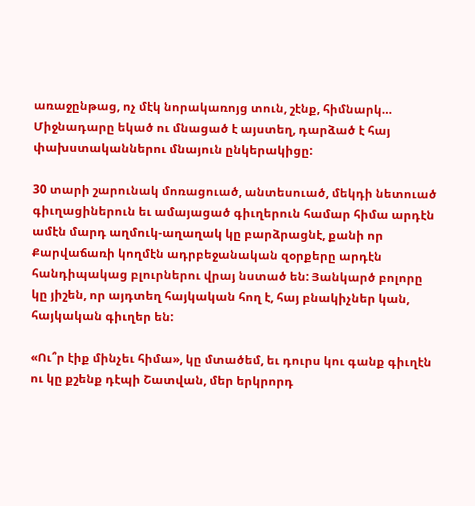առաջընթաց, ոչ մէկ նորակառոյց տուն, շէնք, հիմնարկ… Միջնադարը եկած ու մնացած է այստեղ, դարձած է հայ փախստականներու մնայուն ընկերակիցը:

30 տարի շարունակ մոռացուած, անտեսուած, մեկդի նետուած գիւղացիներուն եւ ամայացած գիւղերուն համար հիմա արդէն ամէն մարդ աղմուկ-աղաղակ կը բարձրացնէ, քանի որ Քարվաճառի կողմէն ադրբեջանական զօրքերը արդէն հանդիպակաց բլուրներու վրայ նստած են: Յանկարծ բոլորը կը յիշեն, որ այդտեղ հայկական հող է, հայ բնակիչներ կան, հայկական գիւղեր են:

«Ու՞ր էիք մինչեւ հիմա», կը մտածեմ, եւ դուրս կու գանք գիւղէն ու կը քշենք դէպի Շատվան, մեր երկրորդ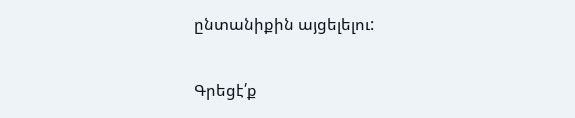ընտանիքին այցելելու:

Գրեցէ՛ք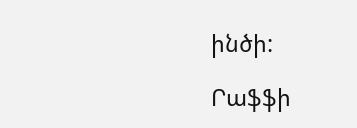ինծի:

Րաֆֆի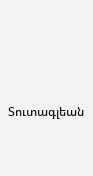Տուտագլեան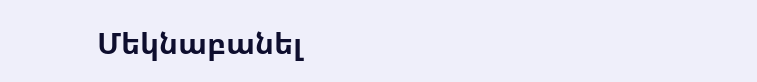Մեկնաբանել